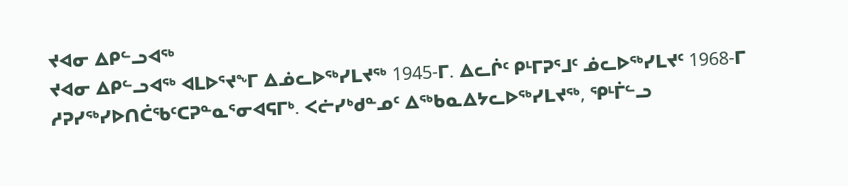ᔪᐊᓂ ᐃᑭᓪᓗᐊᖅ
ᔪᐊᓂ ᐃᑭᓪᓗᐊᖅ ᐊᒪᐅᕐᔪᖕᒥ ᐃᓅᓚᐅᖅᓯᒪᔪᖅ 1945-ᒥ. ᐃᓚᒌᑦ ᑭᒻᒥᕈᕐᒧᑦ ᓅᓚᐅᖅᓯᒪᔪᑦ 1968-ᒥ ᓱᕈᓯᖅᓯᐅᑎᑖᖃᑦᑕᕈᓐᓇᕐᓂᐊᕋᒥᒃ. ᐸᓖᓯᒃᑯᓐᓄᑦ ᐃᖅᑲᓇᐃᔭᓚᐅᖅᓯᒪᔪᖅ, ᕿᒻᒦᓪᓗ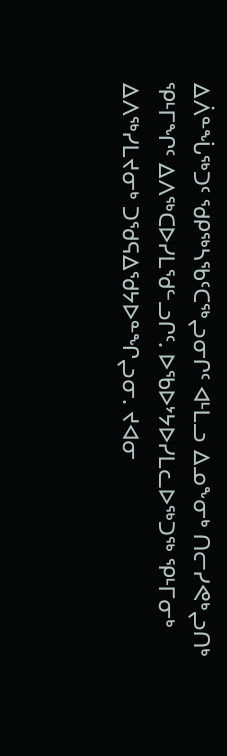ᐃᐲᓐᖔᖅᑐᑦ ᖁᑭᖅᓴᖃᑦᑕᖅᖢᓂᒋᑦ ᐊᒻᒪᓗ ᐃᓄᖕᓂᒃ ᑎᓕᓯᕙᒃᖢᑎᒃ ᕿᒻᒥᖏᑦ ᐃᐱᖅᑕᐅᓯᒪᖁᓪᓗᒋᑦ. ᐅᖃᐅᔾᔭᐅᓯᒪᓚᐅᖅᑐᖅ ᕿᒻᒥᓂᒃ ᐃᐱᖅᓯᒪᔪᓂᒃ ᑐᖁᕋᐃᖁᔭᐅᓐᖏᖢᓂ. ᔪᐊᓂ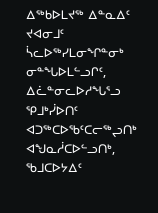ᐃᖅᑲᐅᒪᔪᖅ ᐃᓐᓇᐃᑦ ᔪᐊᓂᒧᑦ ᓵᓚᐅᖅᓯᒪᓂᖏᓐᓂᒃ ᓂᓐᖓᐅᒪᓪᓗᒋᑦ, ᐃᓛᓐᓂᓚᐅᓱᖓᕐᓗ ᕿᒧᒃᓰᐅᑎᑦ ᐊᑐᖅᑕᐅᖃᑦᑕᓕᖅᖢᑎᒃ ᐊᖑᓇᓲᑕᐅᓪᓗᑎᒃ, ᖃᒧᑕᐅᔭᐃᑦ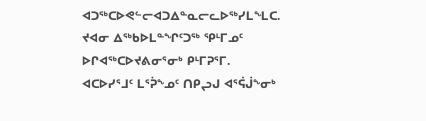ᐊᑐᖅᑕᐅᕙᓪᓕᐊᑐᐃᓐᓇᓕᓚᐅᖅᓯᒪᖕᒪᑕ. ᔪᐊᓂ ᐃᖅᑲᐅᒪᓐᖏᑦᑐᖅ ᕿᒻᒥᓄᑦ ᐅᒋᐊᖅᑕᐅᔪᕕᓂᕐᓂᒃ ᑭᒻᒥᕈᕐᒥ. ᐊᑕᐅᓯᕐᒧᑦ ᒪᕐᕉᖕᓄᑦ ᑎᑭᖢᒍ ᐊᕐᕌᒎᖕᓂᒃ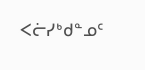ᐸᓖᓯᒃᑯᓐᓄᑦ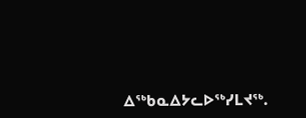ᐃᖅᑲᓇᐃᔭᓚᐅᖅᓯᒪᔪᖅ.